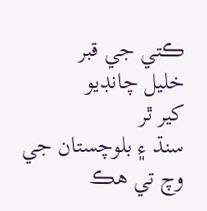ڪتي جي قبر
خليل چانڊيو
کير ٿر
سنڌ ۽ بلوچستان جي وچ تي هڪ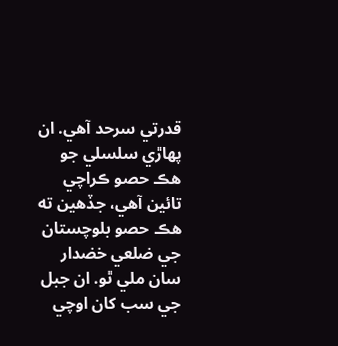قدرتي سرحد آهي. ان پهاڙي سلسلي جو هڪ حصو ڪراچي
تائين آهي، جڏهين ته هڪ حصو بلوچستان جي ضلعي خضدار سان ملي ٿو. ان جبل جي سب کان اوچي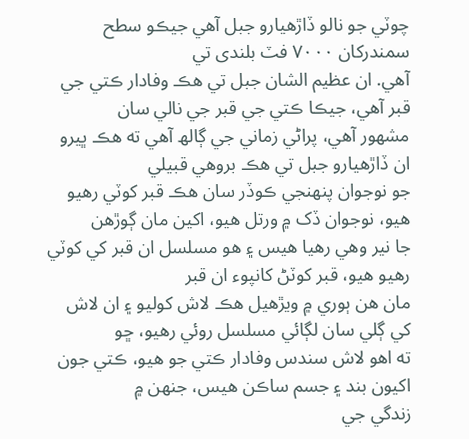چوٽي جو نالو ڏاڙهيارو جبل آهي جيڪو سطح سمندرکان ۷۰۰۰ فٽ بلندی تي
آهي. ان عظيم الشان جبل تي هڪ وفادار ڪتي جي قبر آهي، جيڪا ڪتي جي قبر جي نالي سان
مشهور آهي، پراڻي زماني جي ڳالھ آهي ته هڪ ڀيرو ان ڏاڙهيارو جبل تي هڪ بروهي قبيلي
جو نوجوان پنهنجي ڪوڏر سان هڪ قبر کوٽي رهيو هيو، نوجوان ڏک ۾ ورتل هيو، اکين مان ڳوڙهن
جا نير وهي رهيا هيس ۽ هو مسلسل ان قبر کي کوٽي رهيو هيو، قبر کوٽڻ کانپوء ان قبر
مان هن ٻوري ۾ ويڙهيل هڪ لاش کوليو ۽ ان لاش کي ڳلي سان لڳائي مسلسل روئي رهيو، ڇو
ته اهو لاش سندس وفادار ڪتي جو هيو، ڪتي جون اکيون بند ۽ جسم ساڪن هيس، جنهن ۾
زندگي جي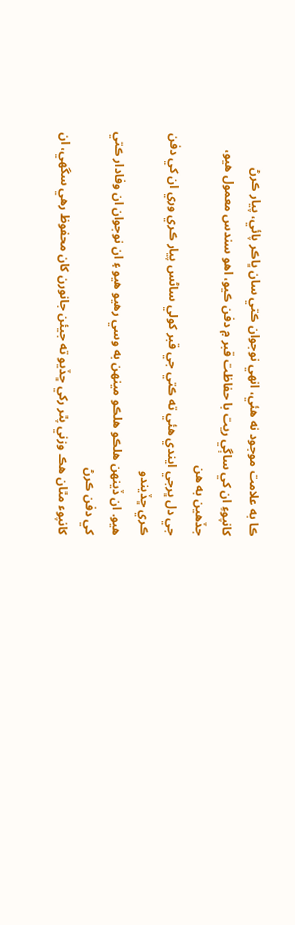ڪا به علامت موجود نه هئي، انهي نوجوان ڪتي سان ڀاڪر پائي، پيار ڪرڻ
کانپوءِ ان کي ساڳي ريت با حفاظت قبر ۾ دفن ڪيو، اهو سندس معمول هيو، جڏهين به هن
جي دل ڀرجي ايندي هئي ته ڪتي جي قبر کولي ساڻس پيار ڪري وري ان کي دفن ڪري ڇڏيندو
هيو. ان ڏينهن هلڪو هلڪو مينهن به وسي رهيو هيو ۽ ان نوجوان ان وفادار ڪتي کي دفن ڪرڻ
کانپوء مٿان هڪ وزني پٿر رکي ڇڏيو ته جيئن جانورن کان محفوظ رهي سگهي، ان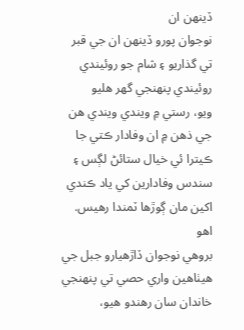ڏينهن ان
نوجوان پورو ڏينهن ان جي قبر تي گذاريو ۽ شام جو روئيندي روئيندي پنهنجي گهر هليو
ويو، رستي ۾ ويندي ويندي هن جي ذهن ۾ ان وفادار ڪتي جا ڪيترا ئي خيال ستائڻ لڳس ۽
سندس وفادارين کي ياد ڪندي اکين مان ڳوڙها ٽمندا رهيس.
اهو
بروهي نوجوان ڏاڙهيارو جبل جي هيٺاهين واري حصي تي پنهنجي خاندان سان رهندو هيو،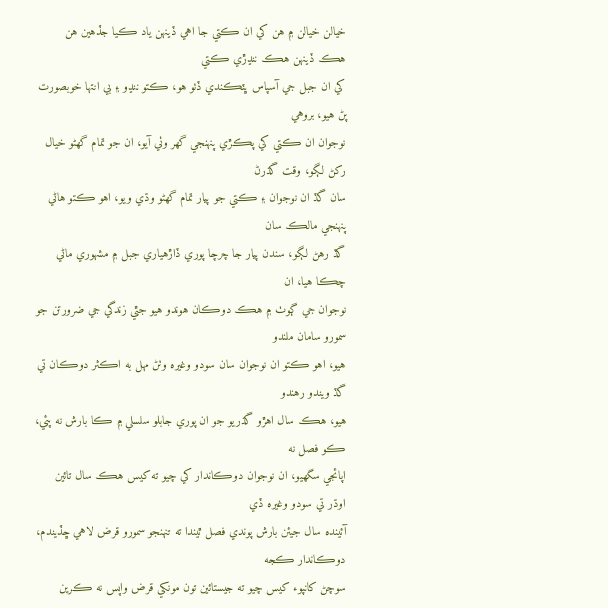خيالن خيالن ۾ هن کي ان ڪتي جا اهي ڏينهن ياد ڪيا جڏهين هن هڪ ڏينهن هڪ ننڍڙي ڪتي
کي ان جبل جي آسپاس ڀٽڪندي ڏٺو هو، ڪتو ننڍو ۽ بي انتها خوبصورت پڻ هيو، بروهي
نوجوان ان ڪتي کي پڪڙي پنهنجي گهر وٺي آيو، ان جو تمام گهڻو خيال رکڻ لڳو، وقت گذرڻ
سان گڏ ان نوجوان ۽ ڪتي جو پيار تمام گهڻو وڌي ويو، اهو ڪتو هاڻي پنهنجي مالڪ سان
گڏ رهڻ لڳو، سندن پيار جا چرچا پوري ڏاڙهياري جبل ۾ مشهوري ماڻي چڪا هيا، ان
نوجوان جي ڳوٺ ۾ هڪ دوڪان هوندو هيو جٿي زندگي جي ضرورتن جو سمورو سامان ملندو
هيو، اهو ڪتو ان نوجوان سان سودو وغيره وٺڻ مهل به اڪثر دوڪان تي گڏ ويندو رهندو
هيو، هڪ سال اهڙو گذريو جو ان پوري جابلو سلسلي ۾ ڪا بارش نه پئي، ڪو فصل نه
اپائجي سگهيو، ان نوجوان دوڪاندار کي چيو ته کيس هڪ سال تائين اوڌر تي سودو وغيره ڏي
آئينده سال جيئن بارش پوندي فصل ٿيندا ته تنهنجو سمورو قرض لاهي ڇڏيندم، دوڪاندار ڪجه
سوچڻ کانپوء کيس چيو ته جيستائين تون مونکي قرض واپس نه ڪرين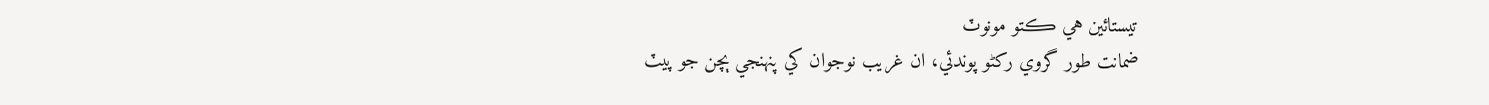تيستائين هي ڪتو مونوٽ
ضمانت طور گروي رکڻو پوندئي، ان غريب نوجوان کي پنهنجي ٻچن جو پيٽ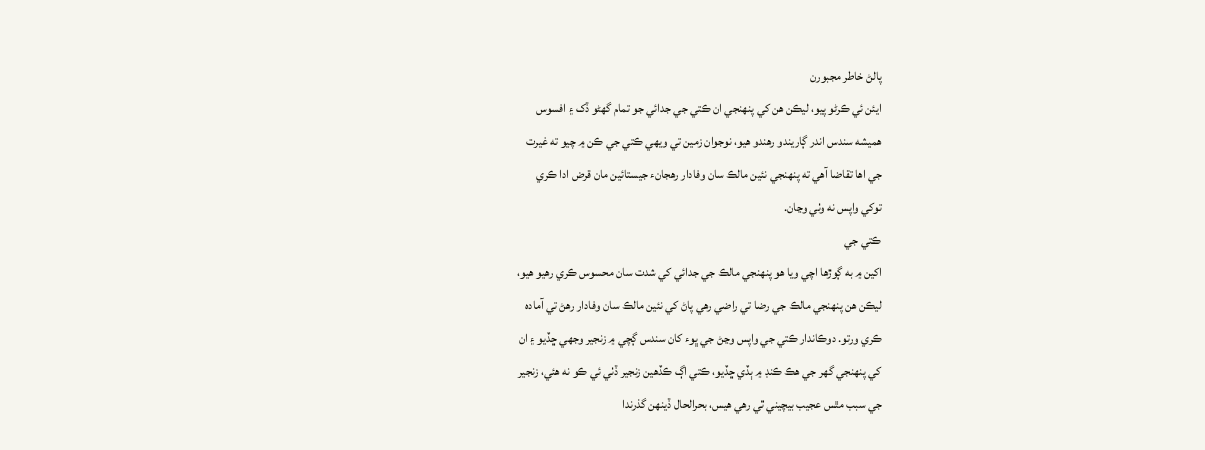پالڻ خاطر مجبورن
ايئن ئي ڪرڻو پيو، ليڪن هن کي پنهنجي ان ڪتي جي جدائي جو تمام گهڻو ڏک ۽ افسوس
هميشه سندس اندر ڳاريندو رهندو هيو، نوجوان زمين تي ويهي ڪتي جي ڪن ۾ چيو ته غيرت
جي اها تقاضا آهي ته پنهنجي نئين مالڪ سان وفادار رهجانء جيستائين مان قرض ادا ڪري
توکي واپس نه وٺي وڃان.
ڪتي جي
اکين ۾ به ڳوڙها اچي ويا هو پنهنجي مالڪ جي جدائي کي شدت سان محسوس ڪري رهيو هيو،
ليڪن هن پنهنجي مالڪ جي رضا تي راضي رهي پاڻ کي نئين مالڪ سان وفادار رهڻ تي آماده
ڪري ورتو. دوڪاندار ڪتي جي واپس وڃڻ جي ڀوء کان سندس ڳچي ۾ زنجير وجهي ڇڏيو ۽ ان
کي پنهنجي گهر جي هڪ ڪنڊ ۾ ٻڏي ڇڏيو، ڪتي اڳ ڪڏهين زنجير ڏٺي ئي ڪو نه هئي، زنجير
جي سبب مٿس عجيب بيچيني ٿي رهي هيس، بحرالحال ڏينهن گذرندا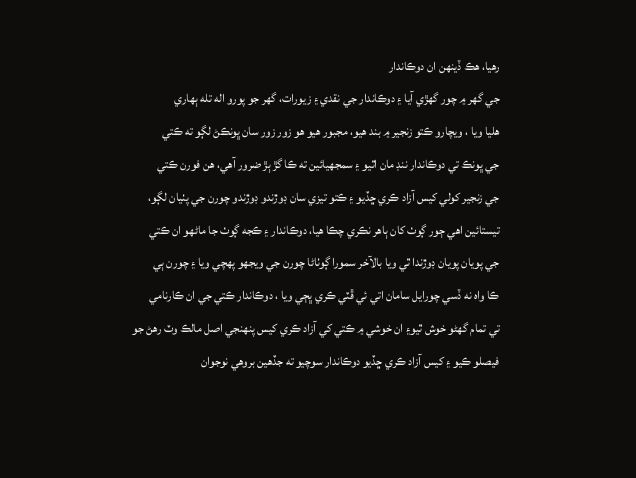رهيا، هڪ ڏينهن ان دوڪاندار
جي گهر ۾ چور گهڙي آيا ۽ دوڪاندار جي نقدي ۽ زيورات، گهر جو پورو اله تله ٻهاري
هليا ويا ، ويچارو ڪتو زنجير ۾ بند هيو، مجبور هيو هو زور زور سان ڀونڪڻ لڳو ته ڪتي
جي ڀونڪ تي دوڪاندار ننڊ مان اٿيو ۽ سمجهيائين ته ڪا گڙ ٻڙ ضرور آهي، هن فورن ڪتي
جي زنجير کولي کيس آزاد ڪري ڇڏيو ۽ ڪتو تيزي سان ڊوڙندو ڊوڙندو چورن جي پٺيان لڳو،
تيستائين اهي ڄور ڳوٺ کان ٻاهر نڪري چڪا هيا، دوڪاندار ۽ ڪجه ڳوٺ جا ماڻهو ان ڪتي
جي پويان پويان ڊوڙندا ٿي ويا بالآخر سمورا ڳوٺاڻا چورن جي ويجهو پهچي ويا ۽ چورن ٻي
ڪا واه نه ڏسي چورايل سامان اتي ئي ڦٽي ڪري ڀڄي ويا ، دوڪاندار ڪتي جي ان ڪارنامي
تي تمام گهڻو خوش ٿيو۽ ان خوشي ۾ ڪتي کي آزاد ڪري کيس پنهنجي اصل مالڪ وٽ رهڻ جو
فيصلو ڪيو ۽ کيس آزاد ڪري ڇڏيو دوڪاندار سوچيو ته جڏهين بروهي نوجوان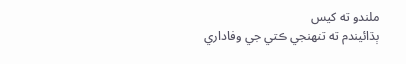ملندو ته کيس
ٻڌائيندم ته تنهنجي ڪتي جي وفاداري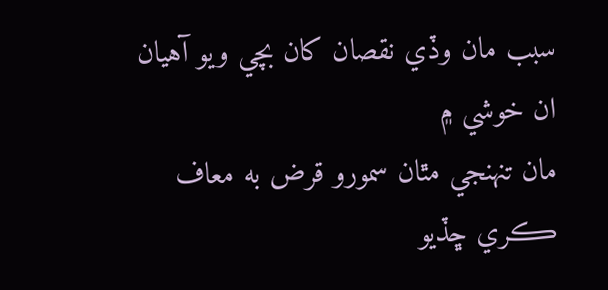سبب مان وڏي نقصان کان بچي ويو آهيان ان خوشي ۾
مان تنهنجي مٿان سمورو قرض به معاف ڪري ڇڏيو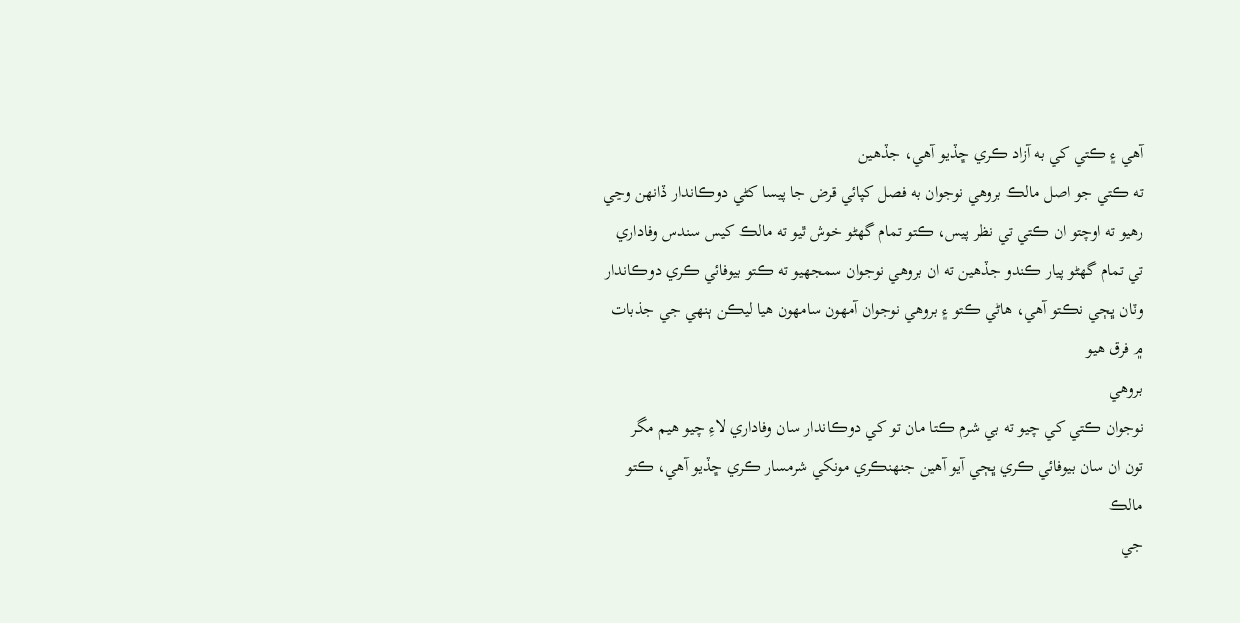آهي ۽ ڪتي کي به آزاد ڪري ڇڏيو آهي، جڏهين
ته ڪتي جو اصل مالڪ بروهي نوجوان به فصل کپائي قرض جا پيسا کڻي دوڪاندار ڏانهن وڃي
رهيو ته اوچتو ان ڪتي تي نظر پيس، ڪتو تمام گهڻو خوش ٿيو ته مالڪ کيس سندس وفاداري
تي تمام گهڻو پيار ڪندو جڏهين ته ان بروهي نوجوان سمجهيو ته ڪتو بيوفائي ڪري دوڪاندار
وٽان ڀڄي نڪتو آهي، هاڻي ڪتو ۽ بروهي نوجوان آمهون سامهون هيا ليڪن ٻنهي جي جذبات
۾ فرق هيو
بروهي
نوجوان ڪتي کي چيو ته بي شرم ڪتا مان تو کي دوڪاندار سان وفاداري لاءِ چيو هيم مگر
تون ان سان بيوفائي ڪري ڀڄي آيو آهين جنهنڪري مونکي شرمسار ڪري ڇڏيو آهي، ڪتو مالڪ
جي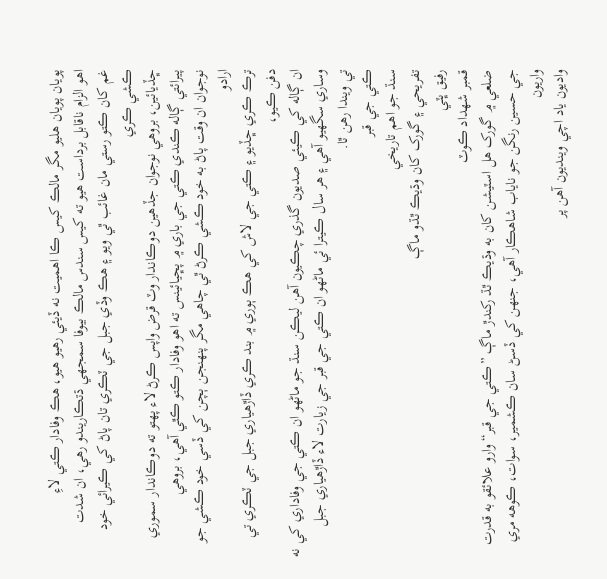پويان پويان هليو مگر مالڪ کيس ڪا اهميت نه ڏيئي رهيو هيو، هڪ وفادار ڪتي لاءِ
اهو الزام ناقابل برداست هيو ته کيس سندس مالڪ بيوفا سمجهي ڌتڪاريندو رهي، ان شدت
غم کان ڪتو رستي مان غائب ٿي ويو ۽ هڪ وڏي جبل جي ٽڪري تان پاڻ کي ڪيرائي خود ڪشي ڪري
ڇڏيائين، بروهي نوجوان جڏهين دوڪاندار وٽ قرض واپس ڪرڻ لاء پهتو ته دوڪاندار سموري
پيرائتي ڳاله ڪندي ڪتي جي باري ۾ پڇيائينس ته اهو وفادار ڪتو ڪٿي آهي، بروهي
نوجوان ان وقت پاڻ به خود ڪشي ڪرڻ ٿي چاهي مگر پنهنجن ٻچن کي ڏسي خود ڪشي جو ارادو
ترڪ ڪري ڇڏيو ۽ ڪتي جي لاش کي هڪ ٻوري ۾ بند ڪري ڏاڙهياري جبل جي ٽڪري تي دفن ڪيو،
ان ڳاله کي ڪيئي صديون گذري چڪيون آهن ليڪن سنڌ جو ماڻهو ان ڪتي جي وفاداري کي نه
وساري سگهيو آهي ۽ هر سال ڪيترا ئي ماڻهو ان ڪتي جي قبر جي زيارت لاء ڏاڙهياري جبل
تي ويندا رهن ٿا.
ڪتي جي قبر
سنڌ جو اهم تاريخي
تفريحي ۽ گورک کان وڌيڪ ٿڌو ماڳ
رفيق ڀٽي
قمبر شهداد ڪوٽ
ضلعي ۾ گورک هل اسٽيشن کان به وڌيڪ ٿڌ رکندڙ ماڳ ”ڪتي جي قبر“ وارو علائقو به قدرت
جي حسين رنگن جو ناياب شاهڪار آهي، جنهن کي ڏسڻ سان ڪشمير، سوات، ڪوهه مري واريون
واديون ياد اچي وينديون آهن پر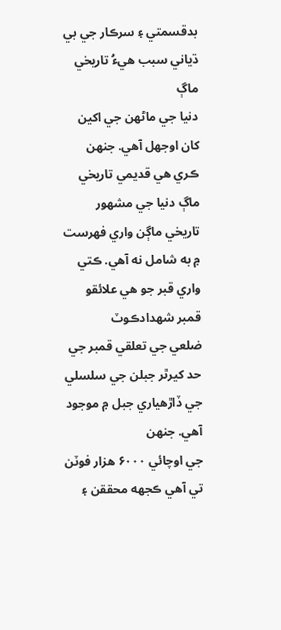بدقسمتي ۽ سرڪار جي بي ڌياني سبب هيءُ تاريخي ماڳ
دنيا جي ماڻهن جي اکين کان اوجهل آهي. جنهن ڪري هي قديمي تاريخي ماڳ دنيا جي مشهور
تاريخي ماڳن واري فهرست ۾ به شامل نه آهي. ڪتي واري قبر جو هي علائقو قمبر شهدادڪوٽ
ضلعي جي تعلقي قمبر جي حد کيرٿر جبلن جي سلسلي جي ڏاڙهياري جبل ۾ موجود آهي. جنهن
جي اوچائي ۶۰۰۰ هزار فوٽن تي آهي ڪجهه محققن ۽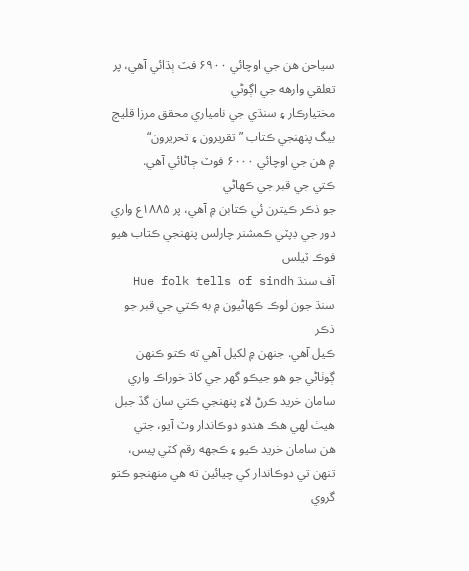سياحن هن جي اوچائي ۶۹۰۰ فٽ ٻڌائي آهي، پر تعلقي وارهه جي اڳوڻي
مختيارڪار ۽ سنڌي جي نامياري محقق مرزا قليچ بيگ پنهنجي ڪتاب ”تقريرون ۽ تحريرون“
۾ هن جي اوچائي ۶۰۰۰ فوٽ ڄاڻائي آهي.
ڪتي جي قبر جي ڪهاڻي
جو ذڪر ڪيترن ئي ڪتابن ۾ آهي، پر ۱۸۸۵ع واري دور جي ڊپٽي ڪمشنر چارلس پنهنجي ڪتاب هيو فوڪ ٽيلس
آف سنڌ Hue folk tells of sindh سنڌ جون لوڪ ڪهاڻيون ۾ به ڪتي جي قبر جو ذڪر
ڪيل آهي. جنهن ۾ لکيل آهي ته ڪتو ڪنهن ڳوٺاڻي جو هو جيڪو گهر جي کاڌ خوراڪ واري
سامان خريد ڪرڻ لاءِ پنهنجي ڪتي سان گڏ جبل هيٺ لهي هڪ هندو دوڪاندار وٽ آيو، جتي
هن سامان خريد ڪيو ۽ ڪجهه رقم کٽي پيس، تنهن تي دوڪاندار کي چيائين ته هي منهنجو ڪتو
گروي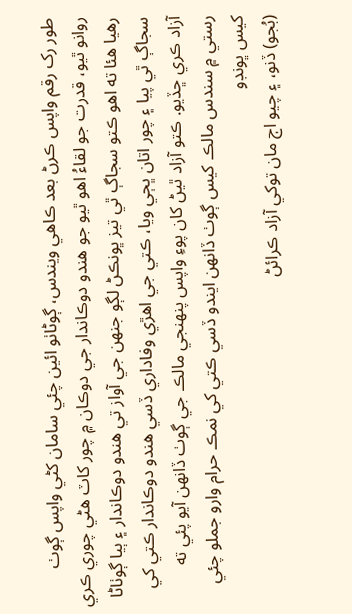طور رک رقم واپس ڪرڻ بعد ڪاهي ويندس، ڳوڻاٺو ائين چئي سامان کڻي واپس ڳوٺ
روانو ٿيو، قدرت جو لقاءُ اهو ٿيو جو هندو دوڪاندار جي دوڪان ۾ چور کاٽ هڻي چوري ڪري
رهيا هئا ته اهو ڪتو سجاڳ ٿي تيز ڀونڪڻ لڳو جنهن جي آواز تي هندو دوڪاندار ۽ ٻيا ڳوٺاڻا
سجاڳ ٿي پيا ۽ چور اتان ڀڄي ويا، ڪتي جي اهڙي وفاداري ڏسي هندو دوڪاندار ڪتي کي
آزاد ڪري ڇڏيو. ڪتو آزاد ٿيڻ کان پوءِ واپس پنهنجي مالڪ جي ڳوٺ ڏانهن آيو پئي ته
رستي ۾ سندس مالڪ کيس ڳوٺ ڏانهن ايندو ڏسي ڪتي کي نمڪ حرام وارو جملو چئي کيس ڀونڊو
(بُجو) ڏنو، ۽ چيو اڄ مان توکي آزاد ڪرائڻ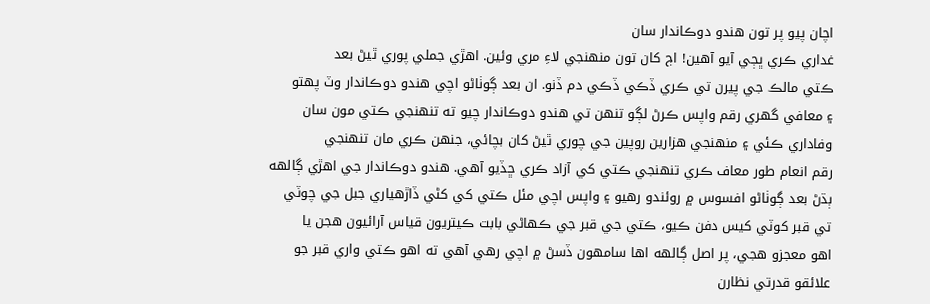اچان پيو پر تون هندو دوڪاندار سان
غداري ڪري ڀڄي آيو آهين! اڄ کان تون منهنجي لاءِ مري وئين. اهڙي جملي پوري ٿيڻ بعد
ڪتي مالڪ جي پيرن تي ڪري ڏڪي ڏڪي دم ڏنو. ان بعد ڳوٺاڻو اچي هندو دوڪاندار وٽ پهتو
۽ معافي گهري رقم واپس ڪرڻ لڳو تنهن تي هندو دوڪاندار چيو ته تنهنجي ڪتي مون سان
وفاداري ڪئي ۽ منهنجي هزارين روپين جي چوري ٿيڻ کان بچائي، جنهن ڪري مان تنهنجي
رقم انعام طور معاف ڪري تنهنجي ڪتي کي آزاد ڪري ڇڏيو آهي. هندو دوڪاندار جي اهڙي ڳالهه
ٻڌڻ بعد ڳوٺاڻو افسوس ۾ روئندو رهيو ۽ واپس اچي مئل ڪتي کي کڻي ڏاڙهياري جبل جي چوٽي
تي قبر کوٽي کيس دفن ڪيو، ڪتي جي قبر جي ڪهاڻي بابت ڪيتريون قياس آرائيون هجن يا
اهو معجزو هجي، پر اصل ڳالهه اها سامهون ڏسڻ ۾ اچي رهي آهي ته اهو ڪتي واري قبر جو
علائقو قدرتي نظارن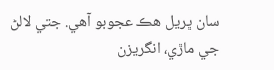سان ڀريل هڪ عجوبو آهي. جتي لالڻ جي ماڙي، انگريزن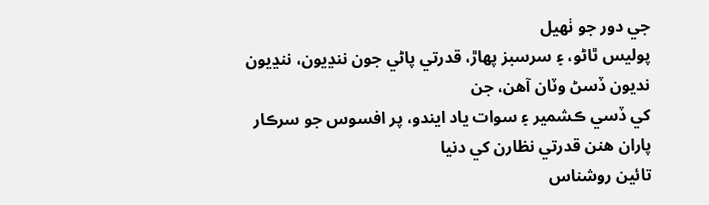جي دور جو ٺهيل
پوليس ٿاڻو، ۽ سرسبز پهاڙ، قدرتي پاڻي جون ننڍيون، ننڍيون نديون ڏسڻ وٽان آهن، جن
کي ڏسي ڪشمير ۽ سوات ياد ايندو، پر افسوس جو سرڪار پاران هنن قدرتي نظارن کي دنيا
تائين روشناس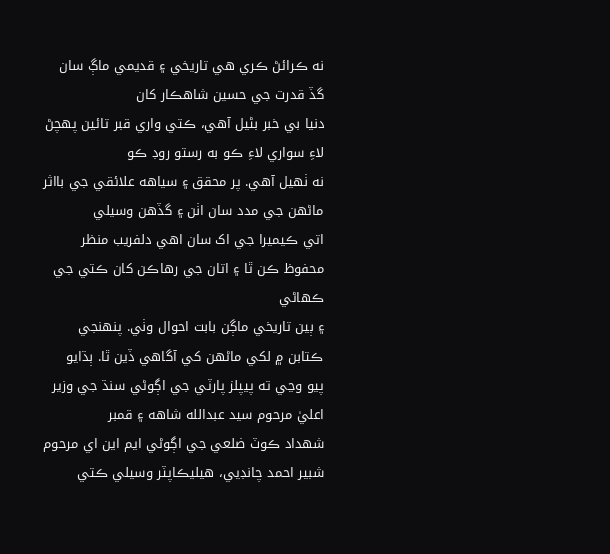نه ڪرائڻ ڪري هي تاريخي ۽ قديمي ماڳ سان گڏ قدرت جي حسين شاهڪار کان
دنيا بي خبر بڻيل آهي، ڪتي واري قبر تائين پهچڻ لاءِ سواري لاءِ ڪو به رستو روڊ ڪو
نه ٺهيل آهي. پر محقق ۽ سياهه علائقي جي بااثر ماڻهن جي مدد سان اٺن ۽ گڏهن وسيلي
اتي ڪيميرا جي اک سان اهي دلفريب منظر محفوظ ڪن ٿا ۽ اتان جي رهاڪن کان ڪتي جي ڪهاڻي
۽ ٻين تاريخي ماڳن بابت احوال وٺي. پنهنجي ڪتابن ۾ لکي ماڻهن کي آگاهي ڏين ٿا. ٻڌايو
پيو وڃي ته پيپلز پارٽي جي اڳوڻي سنڌ جي وزير اعليٰ مرحوم سيد عبدالله شاهه ۽ قمبر
شهداد ڪوٽ ضلعي جي اڳوڻي ايم اين اي مرحوم شبير احمد چانڊيي، هيليڪاپٽر وسيلي ڪتي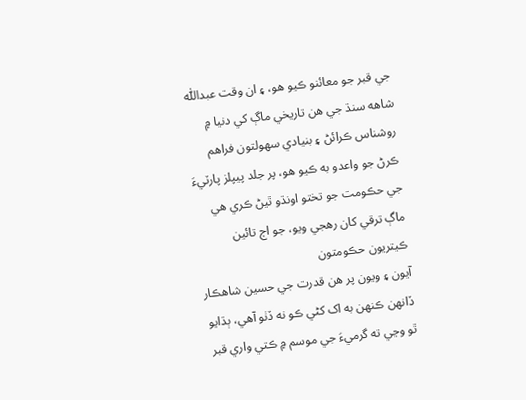جي قبر جو معائنو ڪيو هو، ۽ ان وقت عبداللّٰه شاهه سنڌ جي هن تاريخي ماڳ کي دنيا ۾
روشناس ڪرائڻ ۽ بنيادي سهولتون فراهم ڪرڻ جو واعدو به ڪيو هو، پر جلد پيپلز پارٽيءَ
جي حڪومت جو تختو اونڌو ٿيڻ ڪري هي ماڳ ترقي کان رهجي ويو، جو اڄ تائين ڪيتريون حڪومتون
آيون ۽ ويون پر هن قدرت جي حسين شاهڪار ڏانهن ڪنهن به اک کڻي ڪو نه ڏٺو آهي، ٻڌايو
ٿو وڃي ته گرميءَ جي موسم ۾ ڪتي واري قبر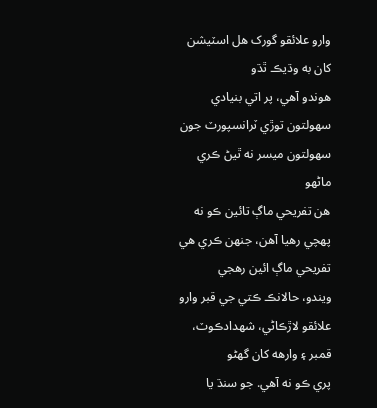وارو علائقو گورک هل اسٽيشن کان به وڌيڪ ٿڌو
هوندو آهي، پر اتي بنيادي سهولتون توڙي ٽرانسپورٽ جون سهولتون ميسر نه ٿيڻ ڪري ماڻهو
هن تفريحي ماڳ تائين ڪو نه پهچي رهيا آهن، جنهن ڪري هي تفريحي ماڳ ائين رهجي
ويندو، حالانڪ ڪتي جي قبر وارو علائقو لاڙڪاڻي، شهدادڪوٽ، قمبر ۽ وارهه کان گهڻو
پري ڪو نه آهي. جو سنڌ يا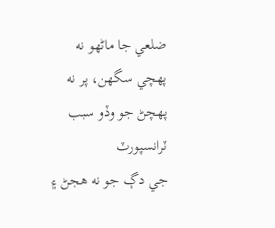ضلعي جا ماڻهو نه پهچي سگهن، پر نه پهچڻ جو وڏو سبب ٽرانسپورٽ
جي دڳ جو نه هجڻ ۽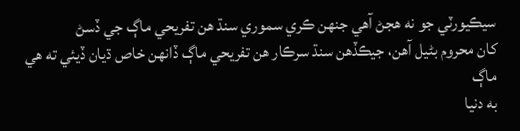سيڪيورٽي جو نه هجڻ آهي جنهن ڪري سموري سنڌ هن تفريحي ماڳ جي ڏسڻ
کان محروم بڻيل آهن، جيڪڏهن سنڌ سرڪار هن تفريحي ماڳ ڏانهن خاص ڌيان ڏيئي ته هي ماڳ
به دنيا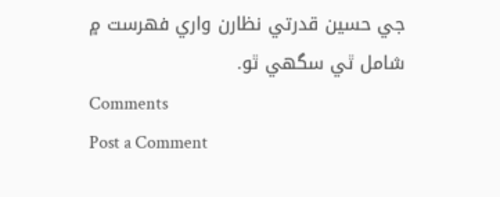جي حسين قدرتي نظارن واري فهرست ۾ شامل ٿي سگهي ٿو.
Comments
Post a Comment